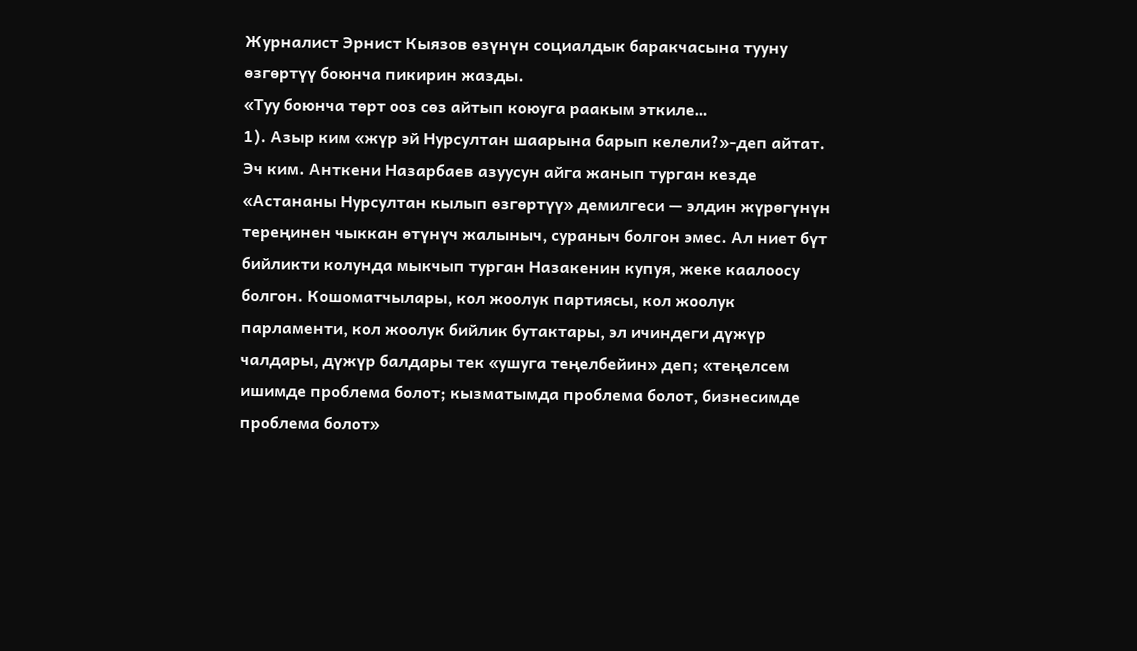Журналист Эрнист Кыязов өзүнүн социалдык баракчасына тууну өзгөртүү боюнча пикирин жазды.
«Туу боюнча төрт ооз сөз айтып коюуга раакым эткиле…
1). Азыр ким «жүр эй Нурсултан шаарына барып келели?»-деп айтат. Эч ким. Анткени Назарбаев азуусун айга жанып турган кезде «Астананы Нурсултан кылып өзгөртүү» демилгеси — элдин жүрөгүнүн тереңинен чыккан өтүнүч жалыныч, сураныч болгон эмес. Ал ниет бүт бийликти колунда мыкчып турган Назакенин купуя, жеке каалоосу болгон. Кошоматчылары, кол жоолук партиясы, кол жоолук парламенти, кол жоолук бийлик бутактары, эл ичиндеги дүжүр чалдары, дүжүр балдары тек «ушуга теңелбейин» деп; «теңелсем ишимде проблема болот; кызматымда проблема болот, бизнесимде проблема болот»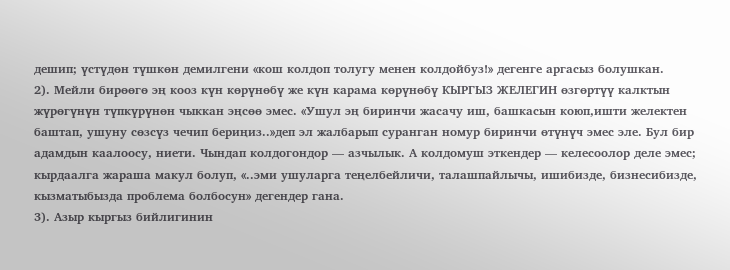дешип; үстүдөн түшкөн демилгени «кош колдоп толугу менен колдойбуз!» дегенге аргасыз болушкан.
2). Мейли бирөөгө эң кооз күн көрүнөбү же күн карама көрүнөбү КЫРГЫЗ ЖЕЛЕГИН өзгөртүү калктын жүрөгүнүн түпкүрүнөн чыккан эңсөө эмес. «Ушул эң биринчи жасачу иш, башкасын коюп,ишти желектен баштап, ушуну сөзсүз чечип бериңиз..»деп эл жалбарып суранган номур биринчи өтүнүч эмес эле. Бул бир адамдын каалоосу, ниети. Чындап колдогондор — азчылык. А колдомуш эткендер — келесоолор деле эмес; кырдаалга жараша макул болуп, «..эми ушуларга теңелбейличи, талашпайлычы, ишибизде, бизнесибизде, кызматыбызда проблема болбосун» дегендер гана.
3). Азыр кыргыз бийлигинин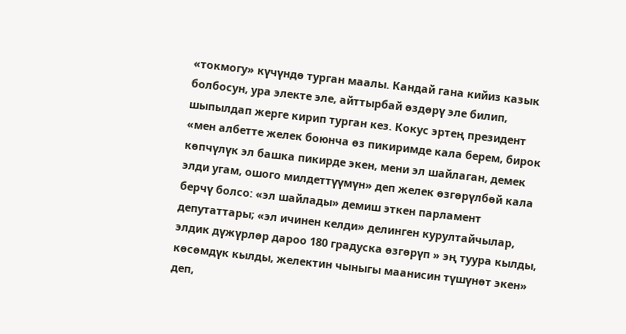«токмогу» күчүндө турган маалы. Кандай гана кийиз казык болбосун, ура электе эле, айттырбай өздөрү эле билип, шыпылдап жерге кирип турган кез. Кокус эртең президент «мен албетте желек боюнча өз пикиримде кала берем, бирок көпчүлүк эл башка пикирде экен, мени эл шайлаган, демек элди угам, ошого милдеттүүмүн» деп желек өзгөрүлбөй кала берчү болсо: «эл шайлады» демиш эткен парламент депутаттары; «эл ичинен келди» делинген курултайчылар, элдик дүжүрлөр дароо 180 градуска өзгөрүп » эң туура кылды, көсөмдүк кылды, желектин чыныгы маанисин түшүнөт экен» деп,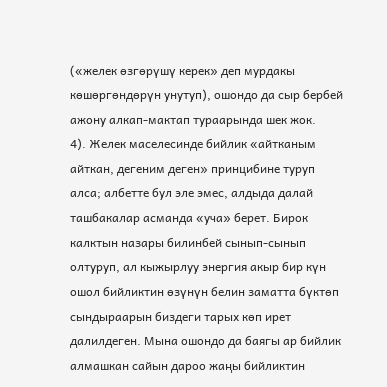(«желек өзгөрүшү керек» деп мурдакы көшөргөндөрүн унутуп), ошондо да сыр бербей ажону алкап-мактап тураарында шек жок.
4). Желек маселесинде бийлик «айтканым айткан, дегеним деген» принцибине туруп алса; албетте бул эле эмес, алдыда далай ташбакалар асманда «уча» берет. Бирок калктын назары билинбей сынып-сынып олтуруп, ал кыжырлуу энергия акыр бир күн ошол бийликтин өзүнүн белин заматта бүктөп сындыраарын биздеги тарых көп ирет далилдеген. Мына ошондо да баягы ар бийлик алмашкан сайын дароо жаңы бийликтин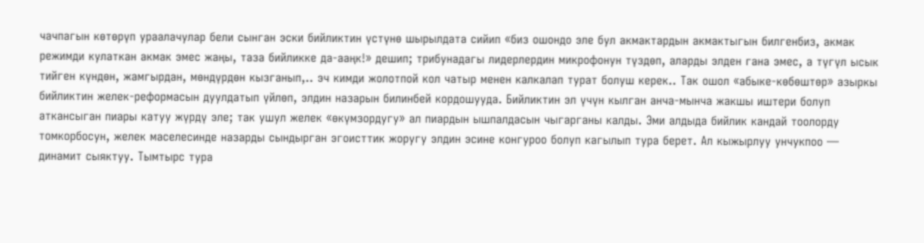чачпагын көтөрүп ураалачулар бели сынган эски бийликтин үстүнө шырылдата сийип «биз ошондо эле бул акмактардын акмактыгын билгенбиз, акмак режимди кулаткан акмак эмес жаңы, таза бийликке да-ааңк!» дешип; трибунадагы лидерлердин микрофонун түздөп, аларды элден гана эмес, а түгүл ысык тийген күндөн, жамгырдан, мөндүрдөн кызганып,.. эч кимди жолотпой кол чатыр менен калкалап турат болуш керек.. Так ошол «абыке-көбөштөр» азыркы бийликтин желек-реформасын дуулдатып үйлөп, элдин назарын билинбей кордошууда. Бийликтин эл үчүн кылган анча-мынча жакшы иштери болуп аткансыган пиары катуу жүрдү эле; так ушул желек «өкүмзордугу» ал пиардын ышпалдасын чыгарганы калды. Эми алдыда бийлик кандай тоолорду томкорбосун, желек маселесинде назарды сындырган эгоисттик жоругу элдин эсине конгуроо болуп кагылып тура берет. Ал кыжырлуу унчукпоо — динамит сыяктуу. Тымтырс тура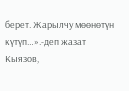берет. Жарылчу мөөнөтүн күтүп…».-деп жазат Кыязов,